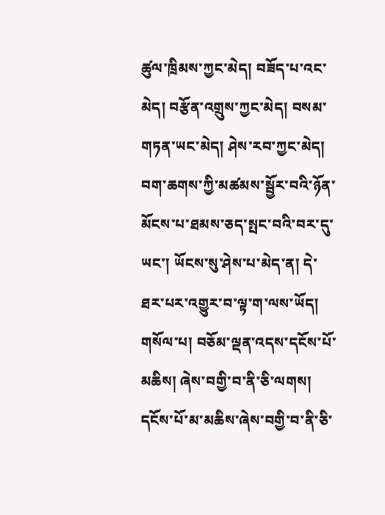ཚུལ་ཁྲིམས་ཀྱང་མེད། བཟོད་པ་འང་མེད། བརྩོན་འགྲུས་ཀྱང་མེད། བསམ་གཏན་ཡང་མེད། ཤེས་རབ་ཀྱང་མེད། བག་ཆགས་ཀྱི་མཚམས་སྦྱོར་བའི་ཉོན་མོངས་པ་ཐམས་ཅད་སྤང་བའི་བར་དུ་ཡང་། ཡོངས་སུ་ཤེས་པ་མེད་ན། དེ་ཐར་པར་འགྱུར་བ་ལྟ་ག་ལས་ཡོད། གསོལ་པ། བཅོམ་ལྡན་འདས་དངོས་པོ་མཆིས། ཞེས་བགྱི་བ་ནི་ཅི་ལགས། དངོས་པོ་མ་མཆིས་ཞེས་བགྱི་བ་ནི་ཅི་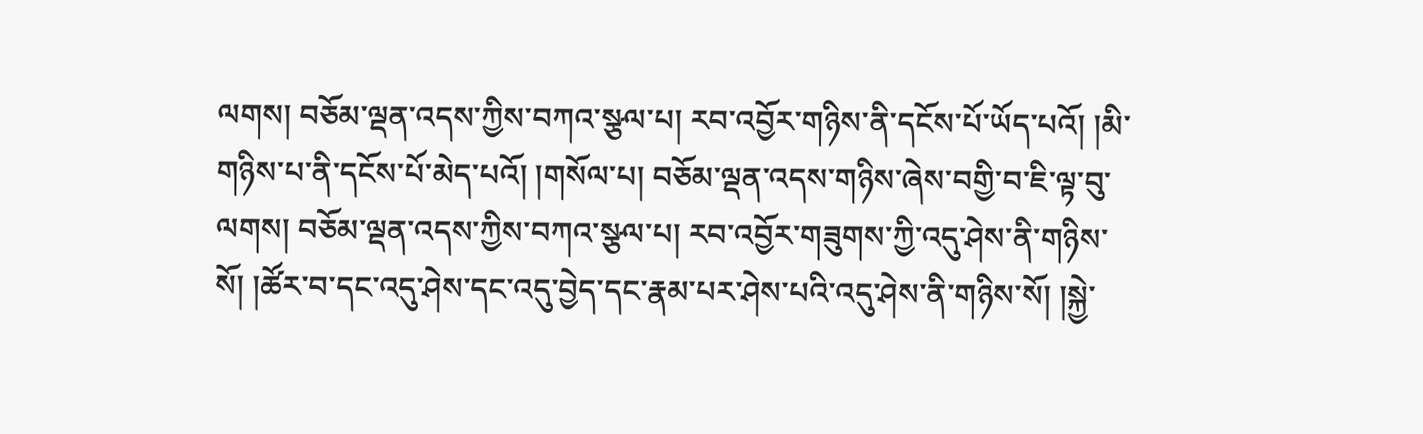ལགས། བཅོམ་ལྡན་འདས་ཀྱིས་བཀའ་སྩལ་པ། རབ་འབྱོར་གཉིས་ནི་དངོས་པོ་ཡོད་པའོ། །མི་གཉིས་པ་ནི་དངོས་པོ་མེད་པའོ། །གསོལ་པ། བཅོམ་ལྡན་འདས་གཉིས་ཞེས་བགྱི་བ་ཇི་ལྟ་བུ་ལགས། བཅོམ་ལྡན་འདས་ཀྱིས་བཀའ་སྩལ་པ། རབ་འབྱོར་གཟུགས་ཀྱི་འདུ་ཤེས་ནི་གཉིས་སོ། །ཚོར་བ་དང་འདུ་ཤེས་དང་འདུ་བྱེད་དང་རྣམ་པར་ཤེས་པའི་འདུ་ཤེས་ནི་གཉིས་སོ། །སྐྱེ་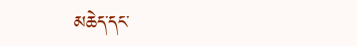མཆེད་དང་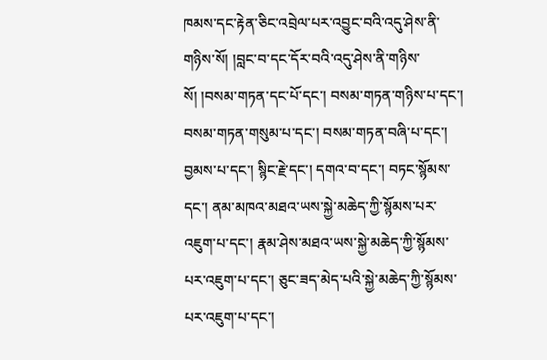ཁམས་དང་རྟེན་ཅིང་འབྲེལ་པར་འབྱུང་བའི་འདུ་ཤེས་ནི་གཉིས་སོ། །བླང་བ་དང་དོར་བའི་འདུ་ཤེས་ནི་གཉིས་སོ། །བསམ་གཏན་དང་པོ་དང་། བསམ་གཏན་གཉིས་པ་དང་། བསམ་གཏན་གསུམ་པ་དང་། བསམ་གཏན་བཞི་པ་དང་། བྱམས་པ་དང་། སྙིང་རྗེ་དང་། དགའ་བ་དང་། བཏང་སྙོམས་དང་། ནམ་མཁའ་མཐའ་ཡས་སྐྱེ་མཆེད་ཀྱི་སྙོམས་པར་འཇུག་པ་དང་། རྣམ་ཤེས་མཐའ་ཡས་སྐྱེ་མཆེད་ཀྱི་སྙོམས་པར་འཇུག་པ་དང་། ཅུང་ཟད་མེད་པའི་སྐྱེ་མཆེད་ཀྱི་སྙོམས་པར་འཇུག་པ་དང་།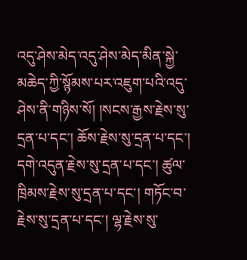འདུ་ཤེས་མེད་འདུ་ཤེས་མེད་མིན་སྐྱེ་མཆེད་ཀྱི་སྙོམས་པར་འཇུག་པའི་འདུ་ཤེས་ནི་གཉིས་སོ། །སངས་རྒྱས་རྗེས་སུ་དྲན་པ་དང་། ཆོས་རྗེས་སུ་དྲན་པ་དང་། དགེ་འདུན་རྗེས་སུ་དྲན་པ་དང་། ཚུལ་ཁྲིམས་རྗེས་སུ་དྲན་པ་དང་། གཏོང་བ་རྗེས་སུ་དྲན་པ་དང་། ལྷ་རྗེས་སུ་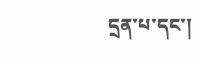དྲན་པ་དང་།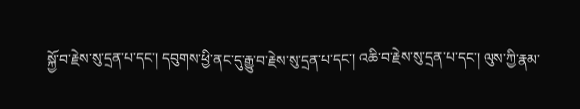སྐྱོ་བ་རྗེས་སུ་དྲན་པ་དང་། དབུགས་ཕྱི་ནང་དུ་རྒྱུ་བ་རྗེས་སུ་དྲན་པ་དང་། འཆི་བ་རྗེས་སུ་དྲན་པ་དང་། ལུས་ཀྱི་རྣམ་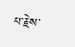པ་རྗེས་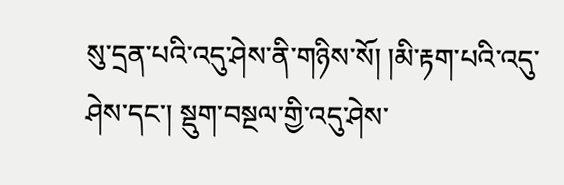སུ་དྲན་པའི་འདུ་ཤེས་ནི་གཉིས་སོ། །མི་རྟག་པའི་འདུ་ཤེས་དང་། སྡུག་བསྔལ་གྱི་འདུ་ཤེས་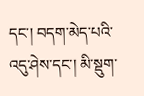དང་། བདག་མེད་པའི་འདུ་ཤེས་དང་། མི་སྡུག་